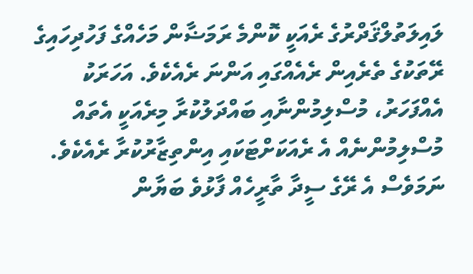ލައިލަތުލްޤަދްރުގެ ރެއަކީ ކޮންމެ ރަމަޟާން މަހެއްގެ ފަހުދިހައިގެ ރޭތަކުގެ ތެރެއިން ރެއެއްގައި އަންނަ ރެއެކެވެ. އަހަރަކު އެއްފަހަރު، މުސްލިމުންނާއި ބައްދަލުކުރާ މިރެއަކީ އެތައް މުސްލިމުންނެއް އެ ރެއަކަށްޓަކައި އިންތިޒާރުކުރާ ރެއެކެވެ. ނަމަވެސް އެ ރޭގެ ސީދާ ތާރީހެއް ފާޅުވެ ބަޔާން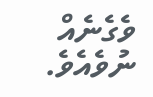ވެގެނެއް ނުވެއެވެ.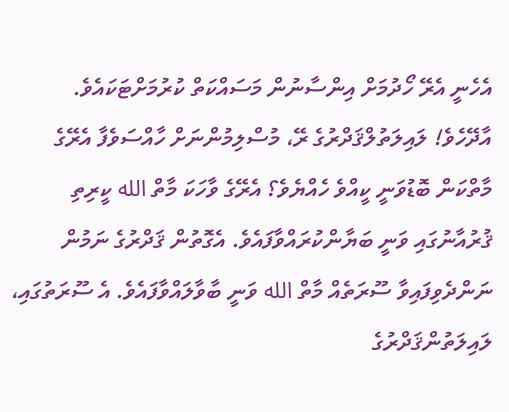އެހެނީ އެރޭ ހޯދުމަށް އިންސާނުން މަސައްކަތް ކުރުމަށްޓަކައެވެ.
އާދޭހެވެ! ލައިލަތުލްޤަދްރުގެ ރޭ، މުސްލިމުންނަށް ހާއްސަވެފާ އެރޭގެ މާތްކަން ބޮޑުވަނީ ކީއްވެ ހެއްޔެވެ؟ އެރޭގެ ވާހަކަ މާތް الله ކީރިތި ޤުރުއާނުގައި ވަނީ ބަޔާންކުރައްވާފައެވެ. އެގޮތުން ޤަދްރުގެ ނަމުން ނަންދެވިފައިވާ ސޫރަތެއް މާތް الله ވަނީ ބާވާލައްވާފައެވެ. އެ ސޫރަތުގައި، ލައިލަތުންޤަދްރުގެ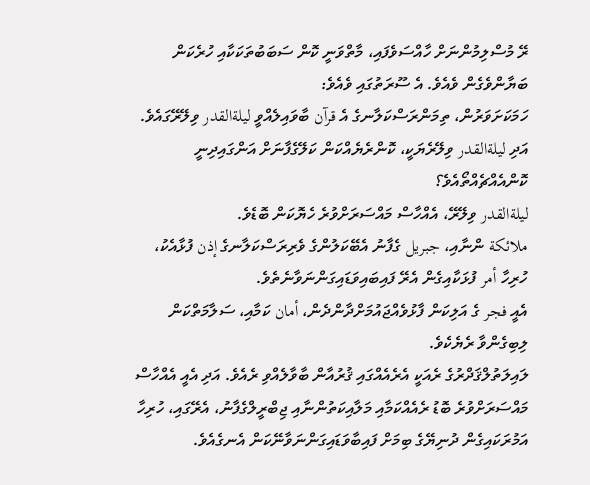ރޭ މުސްލިމުންނަށް ހާއްސަވެފައި، މާތްވަނީ ކޮން ސަބަބުތަކަކާއި ހުރެކަން ބަޔާންވެގެން ވެއެވެ. އެ ސޫރަތުގައި ވެއެވެ:
ހަމަކަށަވަރުން، ތިމަންރަސްކަލާނގެ އެ قرآن ބާވައިލެއްވީ ليلةالقدر ވިލޭރޭގައެވެ.
އަދި ليلةالقدر ވިލޭރެޔަކީ، ކޮންރެޔެއްކަން ކަލޭގެފާނަށް އަންގައިދިނީ ކޮންއެއްޗެއްތޯއެވެ؟
ليلةالقدر ވިލޭރޭ، އެއްހާސް މައްސަރަށްވުރެ ހެޔޮކަން ބޮޑެވެ.
ملائكة ންނާއި، جبريل ގެފާނު އެބޭކަލުންގެ ވެރިރަސްކަލާނގެ إذن ފުޅާއެކު، ހުރިހާ أمر ފުޅަކާއިގެން އެރޭ ފައިބައިވަޑައިގަންނަވާނެތެވެ.
އެއީ فجر ގެ އަލިކަން ފާޅުވެއްޖައުމަށްދާންދެން، أمان ކަމާއި، ސަލާމަތްކަން ލިބިގެންވާ ރެޔެކެވެ.
ލައިލަތުލްޤަދްރުގެ ރެއަކީ އެރެއެއްގައި ޤުރުއާން ބާވާލެއްވި ރެއެވެ. އަދި އެއީ އެއްހާސް މައްސަރަށްވުރެ ބޮޑު ރެއެއްކަމާއި މަލާއިކަތުންނާއި ޖިބްރީލްގެފާނު، އެރޭގައި، ހުރިހާ އަމުރަކައިގެން ދުނިޔޭގެ ބިމަށް ފައިބާވަޑައިގަންނަވާނޭކަން އެނގެއެވެ.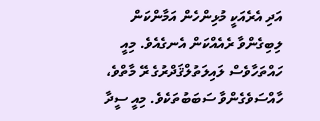އަދި އެރެއަކީ މުޅިންހެން އަމާންކަން ލިބިގެންވާ ރެއެއްކަން އެނގެއެވެ. މިއީ ހައްތަހާވެސް ލައިލަތުލްޤަދްރުގެ ރޭ މާތްވެ، ހާއްސަވެގެންވާ ސަބަބުތަކެވެ. މިއީ ސީދާ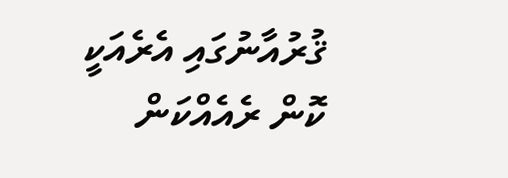ޤުރުއާނުގައި އެރެއަކީ ކޮން ރެއެއްކަން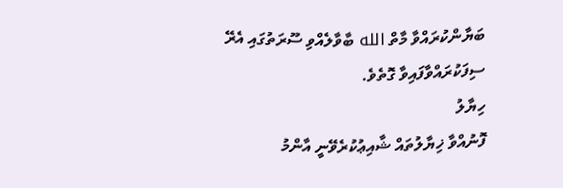ބަޔާންކުރައްވާ މާތް الله ބާވާލެއްވި ސޫރަތުގައި އެރޭ ސިފަކުރައްވާފައިވާ ގޮތެވެ.
ހިޔާލު
ފޮނުއްވާ ޚިޔާލުތައް ޝާއިޢުކުރެވޭނީ އާންމު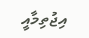އިޖުތިމާއީ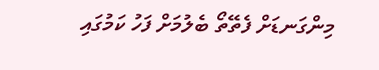މިންގަނޑަށް ފެތޭތޯ ބެލުމަށް ފަހު ކަމުގައި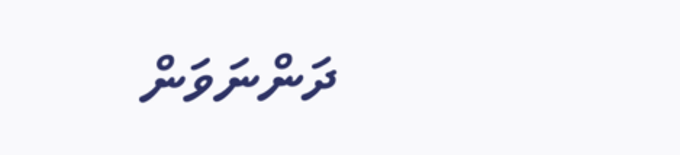ދަންނަވަން